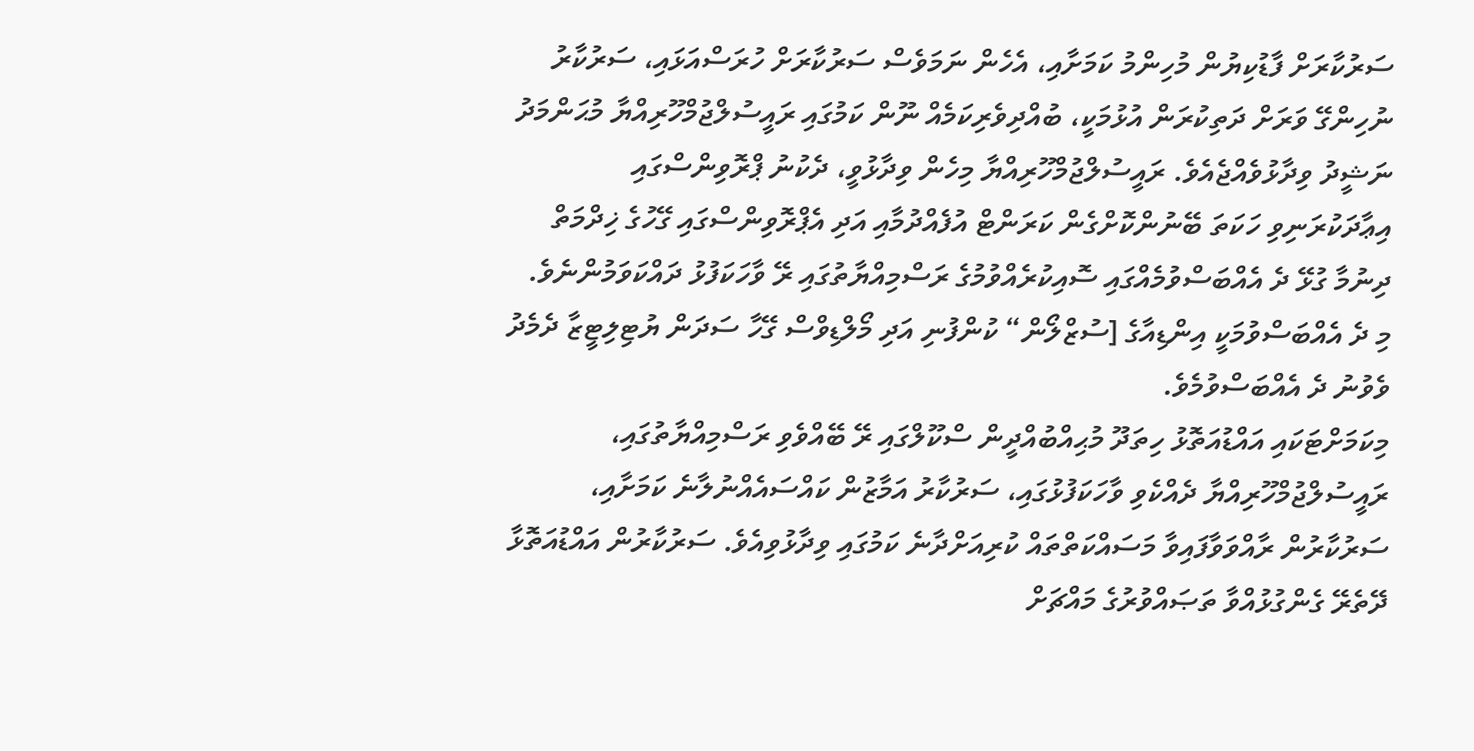ސަރުކާރަށް ފާޑުކިޔުން މުހިންމު ކަމަށާއި، އެހެން ނަމަވެސް ސަރުކާރަށް ހުރަސްއަޅައި، ސަރުކާރު ނުހިންގޭ ވަރަށް ދަތިކުރަން އުޅުމަކީ، ބުއްދިވެރިކަމެއް ނޫން ކަމުގައި ރައީސުލްޖުމްހޫރިއްޔާ މުޙަންމަދު ނަޝީދު ވިދާޅުވެއްޖެއެވެ. ރައީސުލްޖުމްހޫރިއްޔާ މިހެން ވިދާޅުވީ، ދެކުނު ޕްރޮވިންސްގައި އިޢާދަކުރަނިވި ހަކަތަ ބޭނުންކޮށްގެން ކަރަންޓް އުފެއްދުމާއި އަދި އެޕްރޮވިންސްގައި ގޭހުގެ ޚިދްމަތް ދިނުމާ ގުޅޭ ދެ އެއްބަސްވުމެއްގައި ސޮއިކުރެއްވުމުގެ ރަސްމިއްޔާތުގައި ރޭ ވާހަކަފުޅު ދައްކަވަމުންނެވެ. މި ދެ އެއްބަސްވުމަކީ އިންޑިއާގެ [ސުޒްލޯން“ ކުންފުނި އަދި މޯލްޑިވްސް ގޭހާ ސަދަން ޔުޓިލިޓީޒާ ދެމެދު ވެވުނު ދެ އެއްބަސްވުމެވެ.
މިކަމަށްޓަކައި އައްޑުއަތޮޅު ހިތަދޫ މުޙިއްބުއްދީން ސްކޫލްގައި ރޭ ބޭއްވެވި ރަސްމިއްޔާތުގައި، ރައީސުލްޖުމްހޫރިއްޔާ ދެއްކެވި ވާހަކަފުޅުގައި، ސަރުކާރު އަމާޒުން ކައްސައެއްނުލާނެ ކަމަށާއި، ސަރުކާރުން ރާއްވަވާފައިވާ މަސައްކަތްތައް ކުރިއަށްދާނެ ކަމުގައި ވިދާޅުވިއެވެ. ސަރުކާރުން އައްޑުއަތޮޅާ ދޭތެރޭ ގެންގުޅުއްވާ ތަޞައްވުރުގެ މައްޗަށް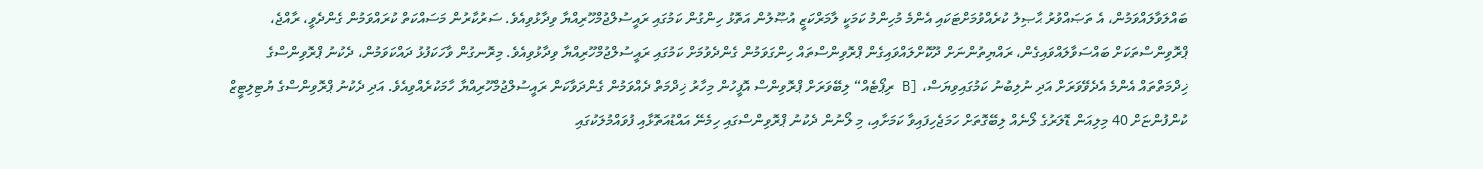ބައްލަވާލައްވަމުން، އެ ތަޞައްވުރު ޙާޞިލު ކުރެއްވުމަށްޓަކައި އެންމެ މުހިންމު ކަމަކީ ލާމަރްކަޒީ އުޞޫލުން އަތޮޅު ހިންގުން ކަމުގައި ރައީސުލްޖުމްހޫރިއްޔާ ވިދާޅުވިއެވެ. ސަރުކާރުން މަސައްކަތް ކުރައްވަމުން ގެންދެވީ، ރާއްޖެ، ޕްރޮވިންސްތަކަށް ބައްސަވާލައްވައިގެން، ރައްޔިތުންނަށް ދޫކޮށްލައްވައިގެން ޕްރޮވިންސްތައް ހިންގަވަމުން ގެންދެވުމަށް ކަމުގައި ރައީސުލްޖުމްހޫރިއްޔާ ވިދާޅުވިއެވެ. މިރޮނގުން ވާހަކަފުޅު ދައްކަވަމުން، ދެކުނު ޕްރޮވިންސްގެ ޚިދްމަތްތައް އެންމެ އެދެވޭވަރަށް އަދި ނުލިބުނު ކަމުގައިވިޔަސް، [B ރިޕޯޓެއް“ ލިބޭވަރަށް ޕްރޮވިންސް އޮފީހުން މިހާރު ޚިދްމަތް ދެއްވަމުން ގެންދަވާކަން ރައީސުލްޖުމްހޫރިއްޔާ ހާމަކުރެއްވިއެވެ. އަދި ދެކުނު ޕްރޮވިންސްގެ ޔުޓިލިޓީޒް ކުންފުންޏަށް 40 މިލިއަން ޑޮލަރުގެ ލޯނެއް ލިބޭގޮތަށް ހަމަޖެހިފައިވާ ކަމަށާއި، މި ލޯނުން ދެކުނު ޕްރޮވިންސްގައި ހިމެނޭ އައްޑުއަތޮޅާއި ފުވައްމުލަކުގައި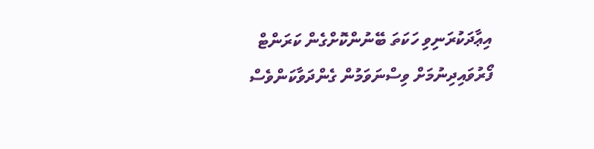އިޢާދަކުރަނިވި ހަކަތަ ބޭނުންކޮށްގެން ކަރަންޓް ފޯރުވައިދިނުމަށް ވިސްނަވަމުން ގެންދަވާކަންވެސް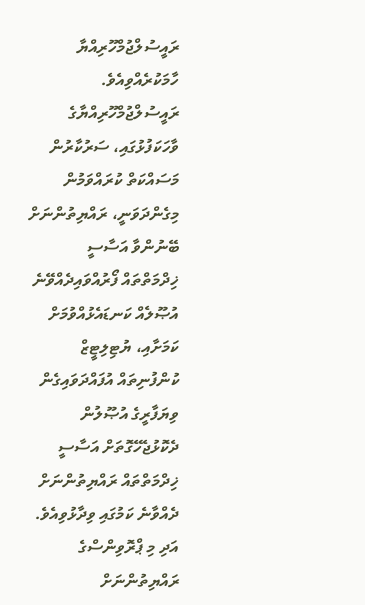ރައީސުލްޖުމްހޫރިއްޔާ ހާމަކުރެއްވިއެވެ. ރައީސުލްޖުމްހޫރިއްޔާގެ ވާހަކަފުޅުގައި، ސަރުކާރުން މަސައްކަތް ކުރައްވަމުން މިގެންދަވަނީ، ރައްޔިތުންނަށް ބޭނުންވާ އަސާސީ ޚިދްމަތްތައް ފޯރުއްވައިދެއްވޭނެ އުޞޫލެއް ކަނޑައެޅުއްވުމަށް ކަމަށާއި، ޔުޓިލިޓީޒް ކުންފުނިތައް އުފައްދަވައިގެން ވިޔަފާރީގެ އުޞޫލުން ދެކޮޅުޖެހޭގޮތަށް އަސާސީ ޚިދްމަތްތައް ރައްޔިތުންނަށް ދެއްވާނެ ކަމުގައި ވިދާޅުވިއެވެ.
އަދި މި ޕްރޮވިންސްގެ ރައްޔިތުންނަށް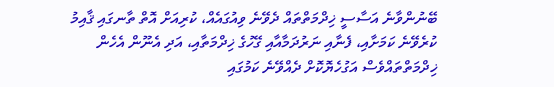ބޭނުންވާނެ އަސާސީ ޚިދްމަތްތައް ދެވޭނެ ވިއުގައެއް، ކުރިއަށް އޮތް ތާނގައި ޤާއިމު ކުރެވޭނެ ކަމަށާއި، ފެނާއި ނަރުދަމާއާއި ގޭހުގެ ޚިދްމަތާއި، އަދި އެނޫން އެހެން ޚިދްމަތްތައްވެސް އަގުހެޔޮކޮށް ދެއްވޭނެ ކަމުގައި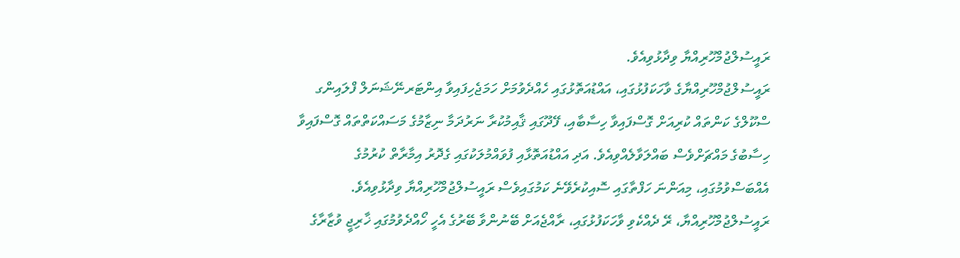ރައީސުލްޖުމްހޫރިއްޔާ ވިދާޅުވިއެވެ.
ރައީސުލްޖުމްހޫރިއްޔާގެ ވާހަކަފުޅުގައި، އައްޑުއަތޮޅުގައި ހެއްދެވުމަށް ހަމަޖެހިފައިވާ އިންޓަރނޭޝަނަލް ފްލައިންގ ސްކޫލްގެ ކަންތައް ކުރިއަށް ގޮސްފައިވާ ހިސާބާއި، ފޭދޫގައި ޤާއިމުކުރާ ނަރުދަމާ ނިޒާމުގެ މަސައްކަތްތައް ގޮސްފައިވާ ހިސާބުގެ މައްޗަށްވެސް ބައްލަވާލެއްވިއެވެ. އަދި އައްޑުއަތޮޅާއި ފުވައްމުލަކުގައި ގެދޮރު އިމާރާތް ކުރުމުގެ އެއްބަސްވުމުގައި، މިއަންނަ ހަފްތާގައި ސޮއިކުރެވޭނެ ކަމުގައިވެސް ރައީސުލްޖުމްހޫރިއްޔާ ވިދާޅުވިއެވެ.
ރައީސުލްޖުމްހޫރިއްޔާ، ރޭ ދެއްކެވި ވާހަކަފުޅުގައި، ރާއްޖެއަށް ބޭނުންވާ ބޭރުގެ އެހީ ހޯއްދެވުމުގައި ޚާރިޖީ ވުޒާރާގެ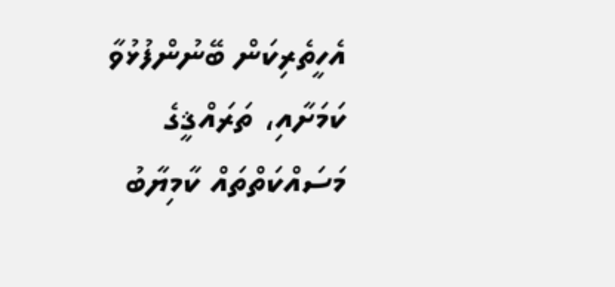އެހީތެރިކަން ބޭނުންފުޅުވާ ކަމަށާއި، ތަރައްޤީގެ މަސައްކަތްތައް ކާމިޔާބު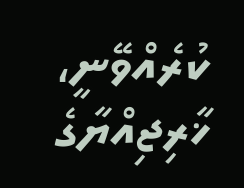ކުރެއްވޭނީ، ޚާރިޖިއްޔާގެ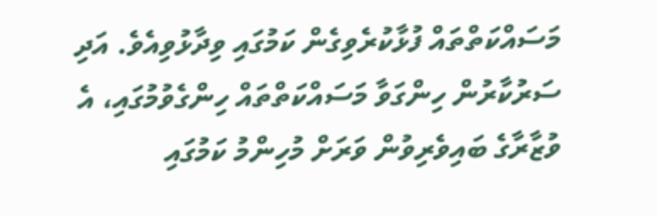މަސައްކަތްތައް ފުޅާކުރެވިގެން ކަމުގައި ވިދާޅުވިއެވެ. އަދި ސަރުކާރުން ހިންގަވާ މަސައްކަތްތައް ހިންގެވުމުގައި، އެ ވުޒާރާގެ ބައިވެރިވުން ވަރަށް މުހިންމު ކަމުގައި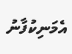އެމަނިކުފާނު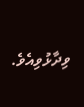ވިދާޅުވިއެވެ.